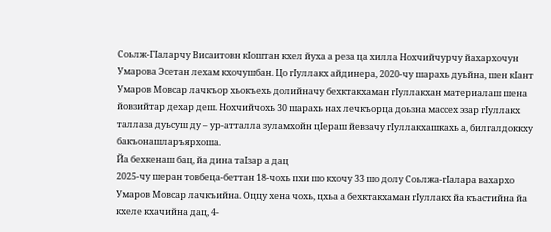Соьлж-ГӀаларчу Висаитовн кӀоштан кхел йуха а реза ца хилла Нохчийчурчу йахархочун Умарова Эсетан лехам кхочушбан. Цо гIуллакх айдинера, 2020-чу шарахь дуьйна, шен кӀант Умаров Мовсар лачкъор хьокъехь долийначу бехктакхаман гӀуллакхан материалаш шена йовзийтар дехар деш. Нохчийчохь 30 шарахь нах лечкъорца доьзна массех эзар гӀуллакх таллаза дуьсуш ду – ур-атталла зуламхойн цӀераш йевзачу гIуллакхашкахь а, билгалдоккху бакъонашларъярхоша.
Йа бехкенаш бац, йа дина таӀзар а дац
2025-чу шеран товбеца-беттан 18-чохь пхи шо кхочу 33 шо долу Соьлжа-гӀалара вахархо Умаров Мовсар лачкъийна. Оццу хена чохь, цхьа а бехктакхаман гӀуллакх йа къастийна йа кхеле кхачийна дац, 4-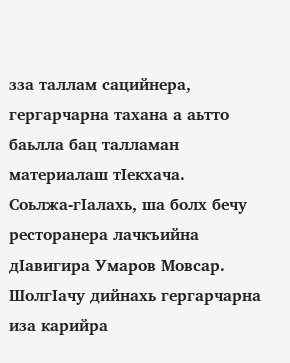зза таллам сацийнера, гергарчарна тахана а аьтто баьлла бац талламан материалаш тӀекхача.
Соьлжа-гӀалахь, ша болх бечу ресторанера лачкъийна дIавигира Умаров Мовсар. ШолгӀачу дийнахь гергарчарна иза карийра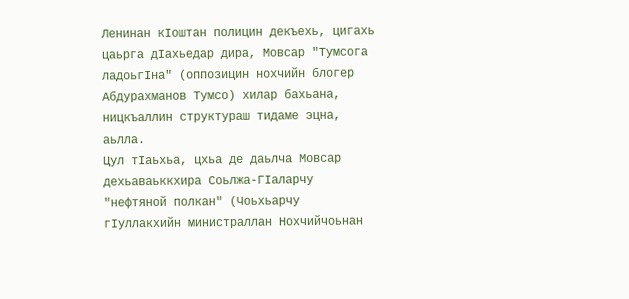Ленинан кӀоштан полицин декъехь, цигахь цаьрга дӀахьедар дира, Мовсар "Тумсога ладоьгӀна" (оппозицин нохчийн блогер Абдурахманов Тумсо) хилар бахьана, ницкъаллин структураш тидаме эцна, аьлла.
Цул тӀаьхьа, цхьа де даьлча Мовсар дехьаваьккхира Соьлжа-ГӀаларчу "нефтяной полкан" (Чоьхьарчу гӀуллакхийн министраллан Нохчийчоьнан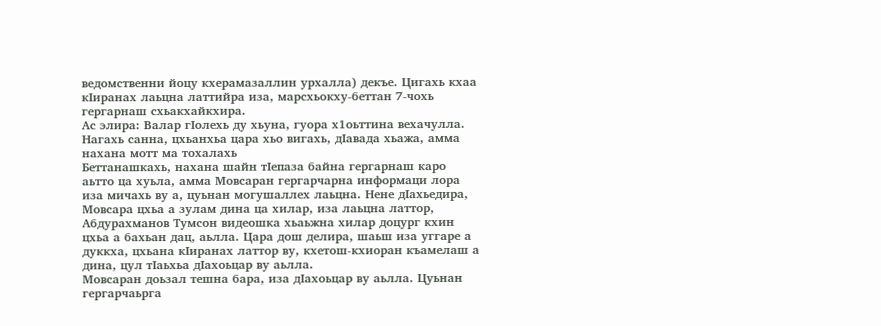ведомственни йоцу кхерамазаллин урхалла) декъе. Цигахь кхаа кӀиранах лаьцна латтийра иза, марсхьокху-беттан 7-чохь гергарнаш схьакхайкхира.
Ас элира: Валар гӀолехь ду хьуна, гуора х1оьттина вехачулла. Нагахь санна, цхьанхьа цара хьо вигахь, дIавада хьажа, амма нахана мотт ма тохалахь
Беттанашкахь, нахана шайн тӀепаза байна гергарнаш каро аьтто ца хуьла, амма Мовсаран гергарчарна информаци лора иза мичахь ву а, цуьнан могушаллех лаьцна. Нене дӀахьедира, Мовсара цхьа а зулам дина ца хилар, иза лаьцна латтор, Абдурахманов Тумсон видеошка хьаьжна хилар доцург кхин цхьа а бахьан дац, аьлла. Цара дош делира, шаьш иза уггаре а дуккха, цхьана кӀиранах латтор ву, кхетош-кхиоран къамелаш а дина, цул тӀаьхьа дӀахоьцар ву аьлла.
Мовсаран доьзал тешна бара, иза дӀахоьцар ву аьлла. Цуьнан гергарчаьрга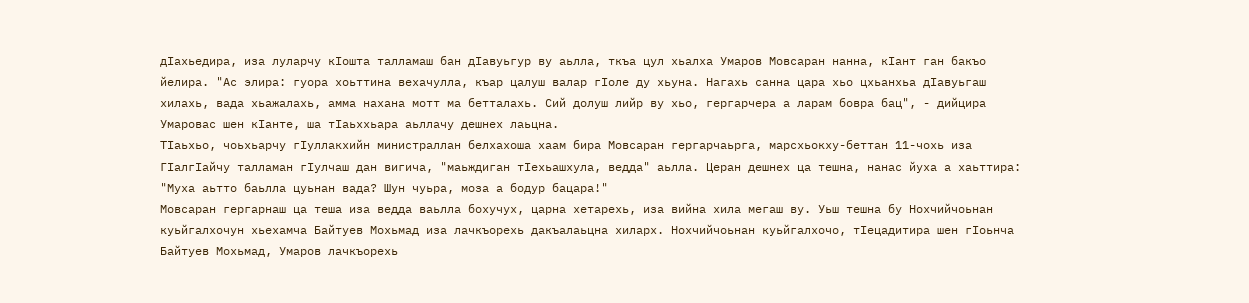дӀахьедира, иза луларчу кӀошта талламаш бан дӀавуьгур ву аьлла, ткъа цул хьалха Умаров Мовсаран нанна, кӀант ган бакъо йелира. "Ас элира: гуора хоьттина вехачулла, къар цалуш валар гӀоле ду хьуна. Нагахь санна цара хьо цхьанхьа дӀавуьгаш хилахь, вада хьажалахь, амма нахана мотт ма бетталахь. Сий долуш лийр ву хьо, гергарчера а ларам бовра бац", - дийцира Умаровас шен кӀанте, ша тӀаьххьара аьллачу дешнех лаьцна.
ТӀаьхьо, чоьхьарчу гӀуллакхийн министраллан белхахоша хаам бира Мовсаран гергарчаьрга, марсхьокху-беттан 11-чохь иза ГӀалгӀайчу талламан гIулчаш дан вигича, "маьждиган тIехьашхула, ведда" аьлла. Церан дешнех ца тешна, нанас йуха а хаьттира: "Муха аьтто баьлла цуьнан вада? Шун чуьра, моза а бодур бацара!"
Мовсаран гергарнаш ца теша иза ведда ваьлла бохучух, царна хетарехь, иза вийна хила мегаш ву. Уьш тешна бу Нохчийчоьнан куьйгалхочун хьехамча Байтуев Мохьмад иза лачкъорехь дакъалаьцна хиларх. Нохчийчоьнан куьйгалхочо, тIецадитира шен гӀоьнча Байтуев Мохьмад, Умаров лачкъорехь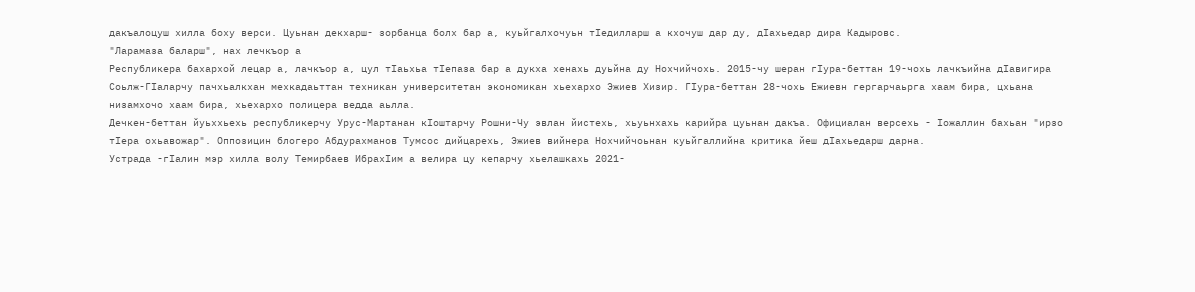дакъалоцуш хилла боху верси. Цуьнан декхарш- зорбанца болх бар а, куьйгалхочуьн тӀедилларш а кхочуш дар ду, дIахьедар дира Кадыровс.
"Ларамаза баларш", нах лечкъор а
Республикера бахархой лецар а, лачкъор а, цул тӀаьхьа тIепаза бар а дукха хенахь дуьйна ду Нохчийчохь. 2015-чу шеран гIура-беттан 19-чохь лачкъийна дIавигира Соьлж-ГӀаларчу пачхьалкхан мехкадаьттан техникан университетан экономикан хьехархо Эжиев Хизир. ГIура-беттан 28-чохь Ежиевн гергарчаьрга хаам бира, цхьана низамхочо хаам бира, хьехархо полицера ведда аьлла.
Дечкен-беттан йуьххьехь республикерчу Урус-Мартанан кӀоштарчу Рошни-Чу эвлан йистехь, хьуьнхахь карийра цуьнан дакъа. Официалан версехь - Ӏожаллин бахьан "ирзо тӀера охьавожар". Оппозицин блогеро Абдурахманов Тумсос дийцарехь, Эжиев вийнера Нохчийчоьнан куьйгаллийна критика йеш дӀахьедарш дарна.
Устрада -гӀалин мэр хилла волу Темирбаев ИбрахӀим а велира цу кепарчу хьелашкахь 2021-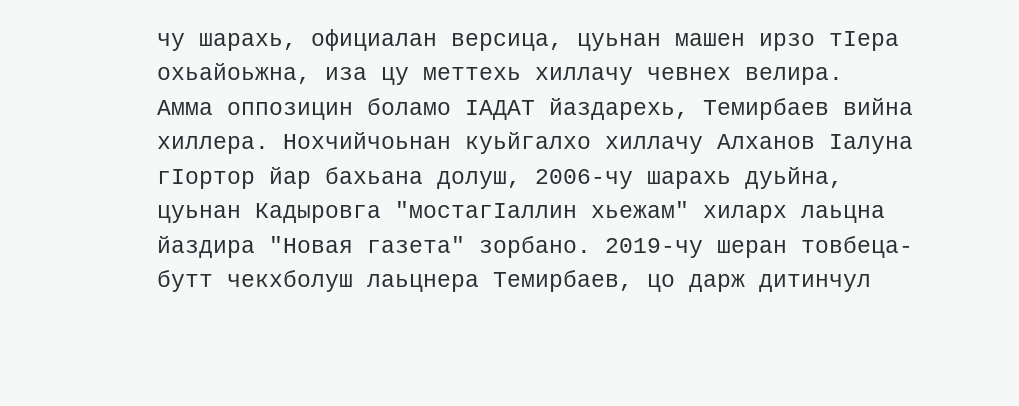чу шарахь, официалан версица, цуьнан машен ирзо тӀера охьайоьжна, иза цу меттехь хиллачу чевнех велира.
Амма оппозицин боламо ӀАДАТ йаздарехь, Темирбаев вийна хиллера. Нохчийчоьнан куьйгалхо хиллачу Алханов Ӏалуна гӀортор йар бахьана долуш, 2006-чу шарахь дуьйна, цуьнан Кадыровга "мостагӀаллин хьежам" хиларх лаьцна йаздира "Новая газета" зорбано. 2019-чу шеран товбеца-бутт чекхболуш лаьцнера Темирбаев, цо дарж дитинчул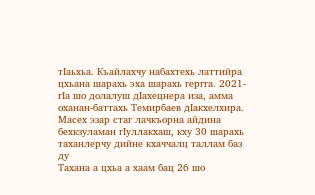тӀаьхьа. Къайлахчу набахтехь латтийра цхьана шарахь эха шарахь гергга. 2021-гӀа шо долалуш дӀахецнера иза, амма оханан-баттахь Темирбаев дӀакхелхира.
Масех эзар стаг лачкъорна айдина бехкзуламан гIуллакхаш, кху 30 шарахь таханлерчу дийне кхаччалц таллам баз ду
Тахана а цхьа а хаам бац 26 шо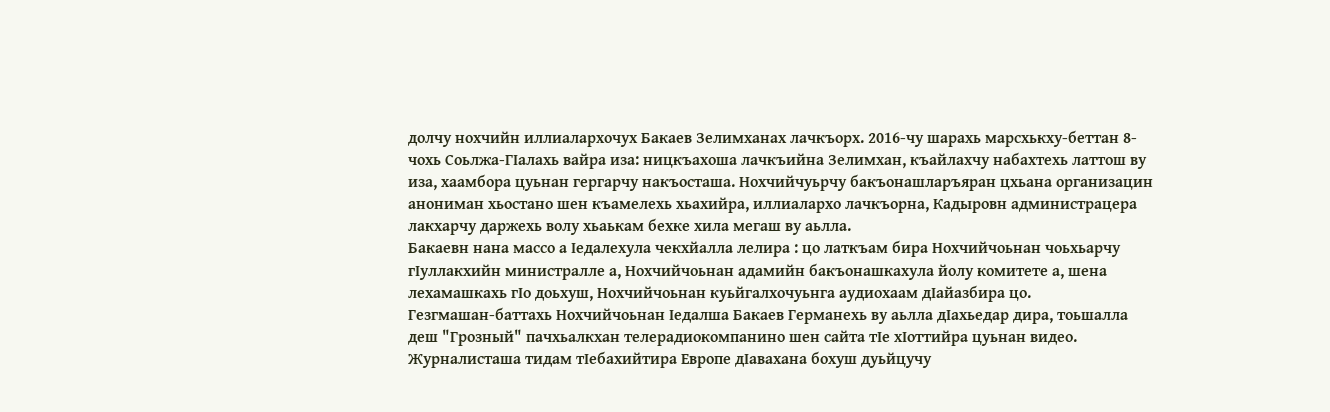долчу нохчийн иллиалархочух Бакаев Зелимханах лачкъорх. 2016-чу шарахь марсхькху-беттан 8-чохь Соьлжа-ГӀалахь вайра иза: ницкъахоша лачкъийна Зелимхан, къайлахчу набахтехь латтош ву иза, хаамбора цуьнан гергарчу накъосташа. Нохчийчуьрчу бакъонашларъяран цхьана организацин анониман хьостано шен къамелехь хьахийра, иллиалархо лачкъорна, Кадыровн администрацера лакхарчу даржехь волу хьаькам бехке хила мегаш ву аьлла.
Бакаевн нана массо а Ӏедалехула чекхйалла лелира : цо латкъам бира Нохчийчоьнан чоьхьарчу гӀуллакхийн министралле а, Нохчийчоьнан адамийн бакъонашкахула йолу комитете а, шена лехамашкахь гӀо доьхуш, Нохчийчоьнан куьйгалхочуьнга аудиохаам дӀайазбира цо.
Гезгмашан-баттахь Нохчийчоьнан Ӏедалша Бакаев Германехь ву аьлла дӀахьедар дира, тоьшалла деш "Грозный" пачхьалкхан телерадиокомпанино шен сайта тӀе хIоттийра цуьнан видео. Журналисташа тидам тӀебахийтира Европе дӀавахана бохуш дуьйцучу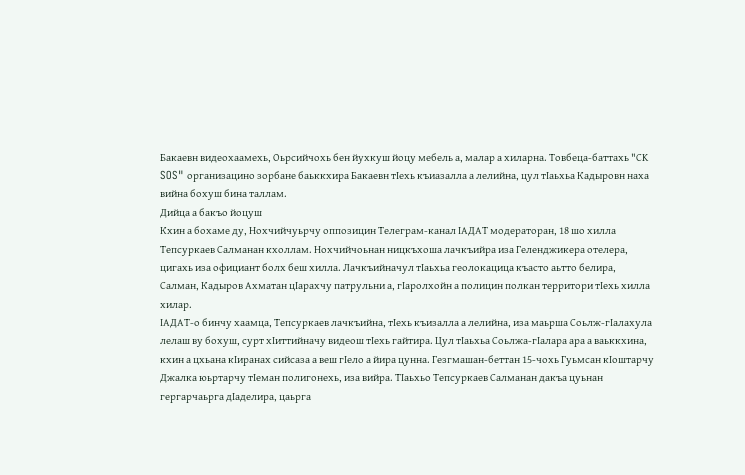Бакаевн видеохаамехь, Оьрсийчохь бен йухкуш йоцу мебель а, малар а хиларна. Товбеца-баттахь "СK SOS" организацино зорбане баьккхира Бакаевн тIехь къиазалла а лелийна, цул тӀаьхьа Кадыровн наха вийна бохуш бина таллам.
Дийца а бакъо йоцуш
Кхин а бохаме ду, Нохчийчуьрчу оппозицин Телеграм-канал ӀАДАТ модераторан, 18 шо хилла Тепсуркаев Салманан кхоллам. Нохчийчоьнан ницкъхоша лачкъийра иза Геленджикера отелера, цигахь иза официант болх беш хилла. Лачкъийначул тӀаьхьа геолокацица къасто аьтто белира, Салман, Кадыров Ахматан цӀарахчу патрульни а, гӀаролхойн а полицин полкан территори тӀехь хилла хилар.
ӀАДАТ-о бинчу хаамца, Тепсуркаев лачкъийна, тIехь къизалла а лелийна, иза маьрша Соьлж-гӀалахула лелаш ву бохуш, сурт хӀиттийначу видеош тӀехь гайтира. Цул тӀаьхьа Соьлжа-гӀалара ара а ваьккхина, кхин а цхьана кӀиранах сийсаза а веш гӀело а йира цунна. Гезгмашан-беттан 15-чохь Гуьмсан кӀоштарчу Джалка юьртарчу тӀеман полигонехь, иза вийра. ТӀаьхьо Тепсуркаев Салманан дакъа цуьнан гергарчаьрга дӀаделира, цаьрга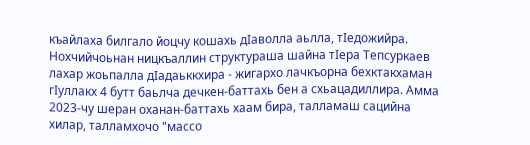къайлаха билгало йоцчу кошахь дӀаволла аьлла, тӀедожийра.
Нохчийчоьнан ницкъаллин структураша шайна тIера Тепсуркаев лахар жоьпалла дӀадаьккхира - жигархо лачкъорна бехктакхаман гӀуллакх 4 бутт баьлча дечкен-баттахь бен а схьацадиллира. Амма 2023-чу шеран оханан-баттахь хаам бира, талламаш сацийна хилар, талламхочо "массо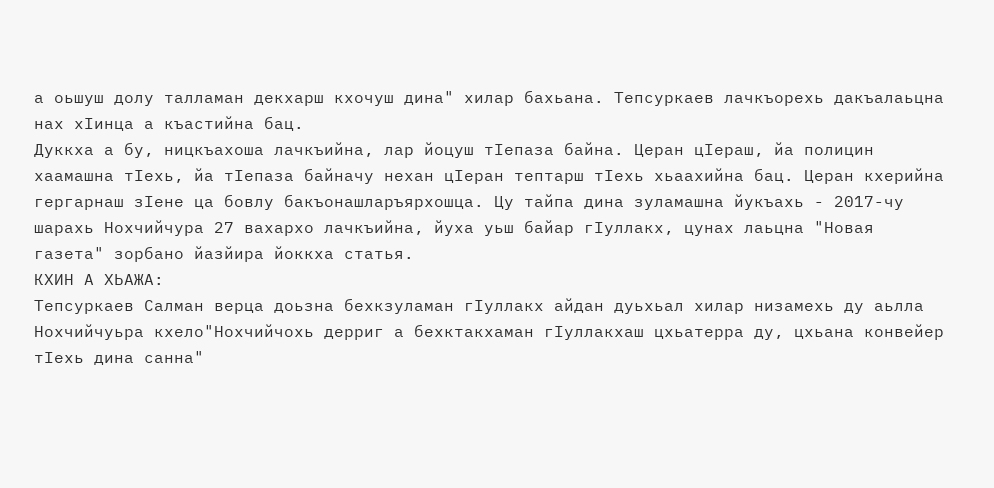а оьшуш долу талламан декхарш кхочуш дина" хилар бахьана. Тепсуркаев лачкъорехь дакъалаьцна нах хӀинца а къастийна бац.
Дуккха а бу, ницкъахоша лачкъийна, лар йоцуш тӀепаза байна. Церан цӀераш, йа полицин хаамашна тӀехь, йа тӀепаза байначу нехан цIеран тептарш тIехь хьаахийна бац. Церан кхерийна гергарнаш зӀене ца бовлу бакъонашларъярхошца. Цу тайпа дина зуламашна йукъахь - 2017-чу шарахь Нохчийчура 27 вахархо лачкъийна, йуха уьш байар гIуллакх, цунах лаьцна "Новая газета" зорбано йазйира йоккха статья.
КХИН А ХЬАЖА:
Тепсуркаев Салман верца доьзна бехкзуламан гIуллакх айдан дуьхьал хилар низамехь ду аьлла Нохчийчуьра кхело"Нохчийчохь дерриг а бехктакхаман гӀуллакхаш цхьатерра ду, цхьана конвейер тӀехь дина санна"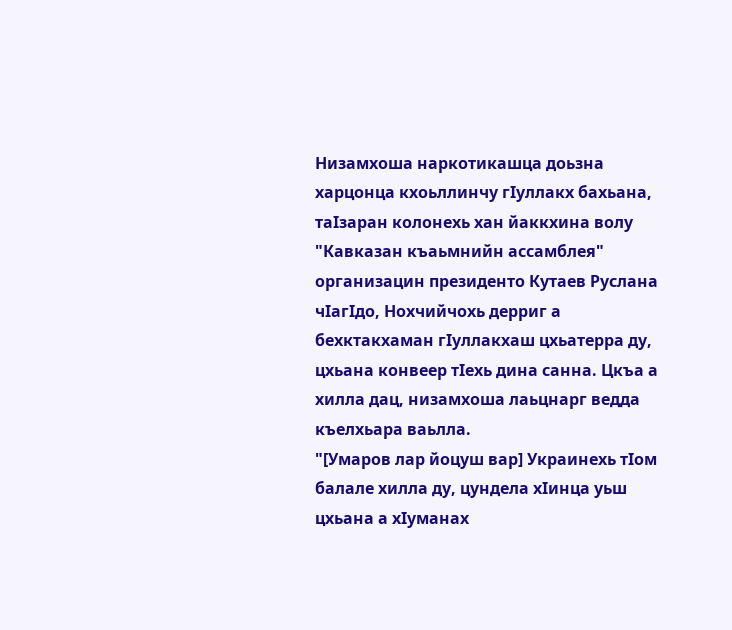Низамхоша наркотикашца доьзна харцонца кхоьллинчу гӀуллакх бахьана, таӀзаран колонехь хан йаккхина волу "Кавказан къаьмнийн ассамблея" организацин президенто Кутаев Руслана чӀагӀдо, Нохчийчохь дерриг а бехктакхаман гӀуллакхаш цхьатерра ду, цхьана конвеер тӀехь дина санна. Цкъа а хилла дац, низамхоша лаьцнарг ведда къелхьара ваьлла.
"[Умаров лар йоцуш вар] Украинехь тӀом балале хилла ду, цундела хӀинца уьш цхьана а хӀуманах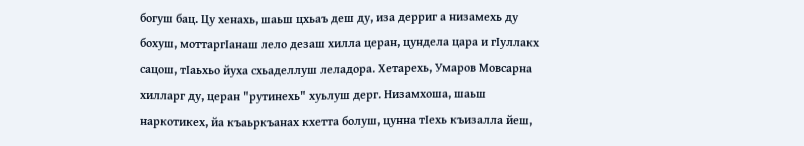богуш бац. Цу хенахь, шаьш цхьаъ деш ду, иза дерриг а низамехь ду бохуш, моттаргӀанаш лело дезаш хилла церан, цундела цара и гӀуллакх сацош, тӀаьхьо йуха схьаделлуш леладора. Хетарехь, Умаров Мовсарна хилларг ду, церан "рутинехь" хуьлуш дерг. Низамхоша, шаьш наркотикех, йа къаьркъанах кхетта болуш, цунна тIехь къизалла йеш,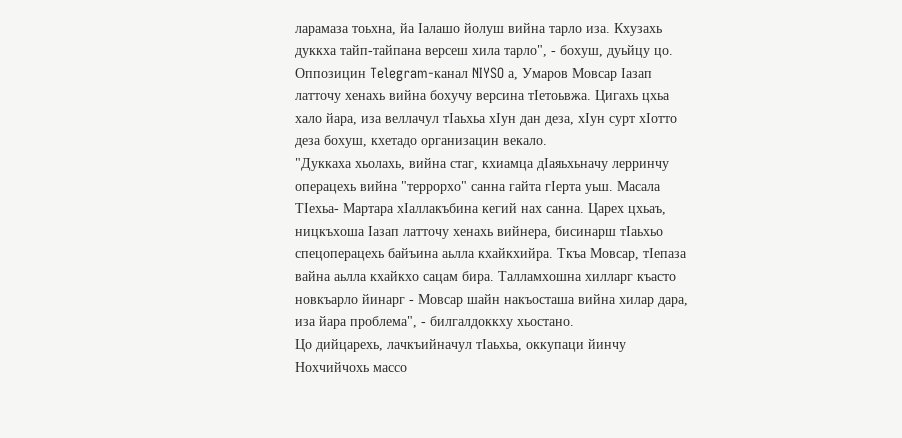ларамаза тоьхна, йа Iалашо йолуш вийна тарло иза. Кхузахь дуккха тайп-тайпана версеш хила тарло", - бохуш, дуьйцу цо.
Оппозицин Telegram-канал NIYSO а, Умаров Мовсар Ӏазап латточу хенахь вийна бохучу версина тIетоьвжа. Цигахь цхьа хало йара, иза веллачул тӀаьхьа хӀун дан деза, хIун сурт хIотто деза бохуш, кхетадо организацин векало.
"Дуккаха хьолахь, вийна стаг, кхиамца дӀаяьхьначу лерринчу операцехь вийна "террорхо" санна гайта гӀерта уьш. Масала ТIехьа- Мартара хIаллакъбина кегий нах санна. Царех цхьаъ, ницкъхоша Ӏазап латточу хенахь вийнера, бисинарш тӀаьхьо спецоперацехь байъина аьлла кхайкхийра. Ткъа Мовсар, тIепаза вайна аьлла кхайкхо сацам бира. Талламхошна хилларг къасто новкъарло йинарг - Мовсар шайн накъосташа вийна хилар дара, иза йара проблема", - билгалдоккху хьостано.
Цо дийцарехь, лачкъийначул тӀаьхьа, оккупаци йинчу Нохчийчохь массо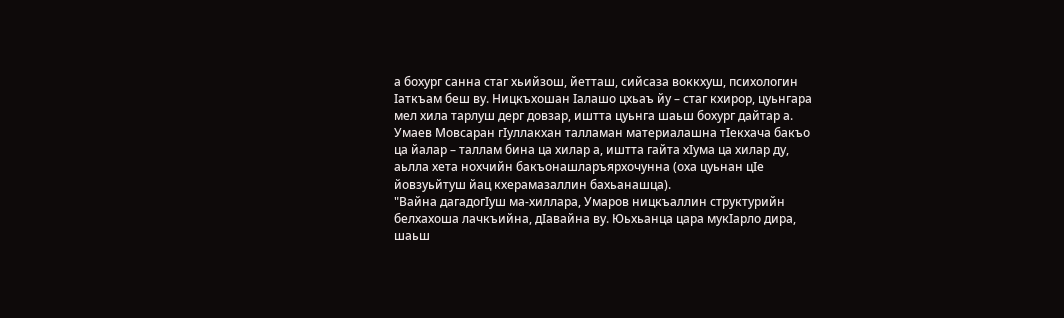а бохург санна стаг хьийзош, йетташ, сийсаза воккхуш, психологин Ӏаткъам беш ву. Ницкъхошан Ӏалашо цхьаъ йу – стаг кхирор, цуьнгара мел хила тарлуш дерг довзар, иштта цуьнга шаьш бохург дайтар а.
Умаев Мовсаран гIуллакхан талламан материалашна тӀекхача бакъо ца йалар – таллам бина ца хилар а, иштта гайта хӀума ца хилар ду, аьлла хета нохчийн бакъонашларъярхочунна (оха цуьнан цӀе йовзуьйтуш йац кхерамазаллин бахьанашца).
"Вайна дагадогӀуш ма-хиллара, Умаров ницкъаллин структурийн белхахоша лачкъийна, дIавайна ву. Юьхьанца цара мукӀарло дира, шаьш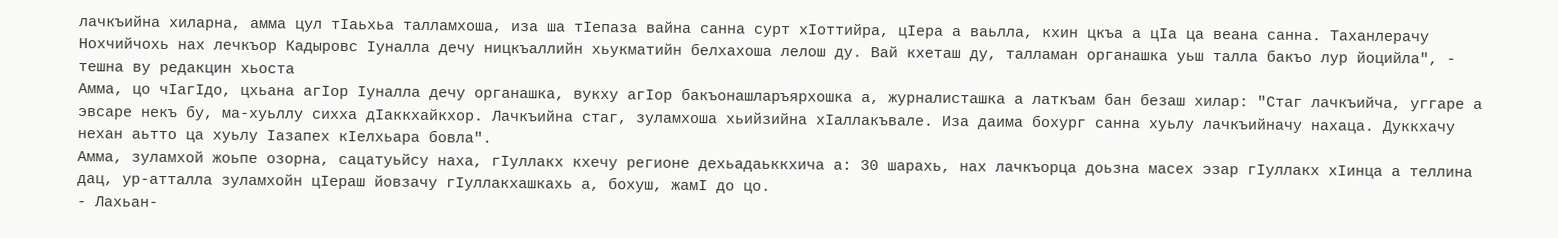лачкъийна хиларна, амма цул тӀаьхьа талламхоша, иза ша тӀепаза вайна санна сурт хIоттийра, цӀера а ваьлла, кхин цкъа а цӀа ца веана санна. Таханлерачу Нохчийчохь нах лечкъор Кадыровс Ӏуналла дечу ницкъаллийн хьукматийн белхахоша лелош ду. Вай кхеташ ду, талламан органашка уьш талла бакъо лур йоцийла", - тешна ву редакцин хьоста
Амма, цо чӀагӀдо, цхьана агӀор Ӏуналла дечу органашка, вукху агӀор бакъонашларъярхошка а, журналисташка а латкъам бан безаш хилар: "Стаг лачкъийча, уггаре а эвсаре некъ бу, ма-хуьллу сихха дӀаккхайкхор. Лачкъийна стаг, зуламхоша хьийзийна хIаллакъвале. Иза даима бохург санна хуьлу лачкъийначу нахаца. Дуккхачу нехан аьтто ца хуьлу Ӏазапех кӀелхьара бовла".
Амма, зуламхой жоьпе озорна, сацатуьйсу наха, гӀуллакх кхечу регионе дехьадаьккхича а: 30 шарахь, нах лачкъорца доьзна масех эзар гӀуллакх хӀинца а теллина дац, ур-атталла зуламхойн цӀераш йовзачу гӀуллакхашкахь а, бохуш, жамӀ до цо.
- Лахьан-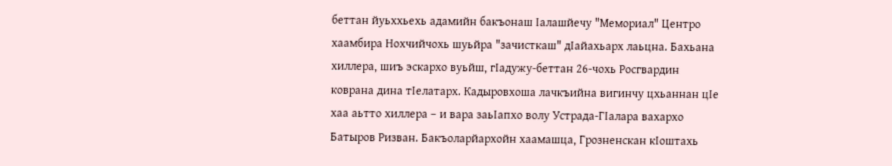беттан йуьххьехь адамийн бакъонаш Iалашйечу "Мемориал" Центро хаамбира Нохчийчохь шуьйра "зачисткаш" дIайахьарх лаьцна. Бахьана хиллера, шиъ эскархо вуьйш, гIадужу-беттан 26-чохь Росгвардин коврана дина тIелатарх. Кадыровхоша лачкъийна вигинчу цхьаннан цIе хаа аьтто хиллера – и вара заьIапхо волу Устрада-ГIалара вахархо Батыров Ризван. Бакъоларйархойн хаамашца, Грозненскан кIоштахь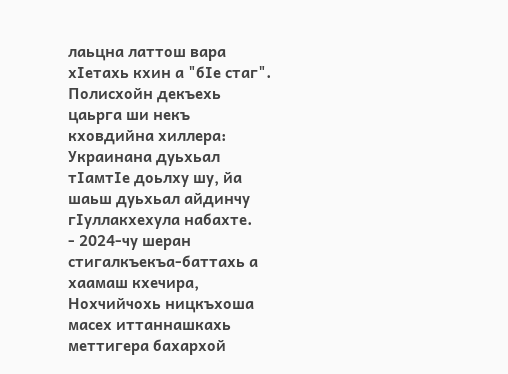лаьцна латтош вара хIетахь кхин а "бIе стаг". Полисхойн декъехь цаьрга ши некъ кховдийна хиллера: Украинана дуьхьал тIамтIе доьлху шу, йа шаьш дуьхьал айдинчу гIуллакхехула набахте.
- 2024-чу шеран стигалкъекъа-баттахь а хаамаш кхечира, Нохчийчохь ницкъхоша масех иттаннашкахь меттигера бахархой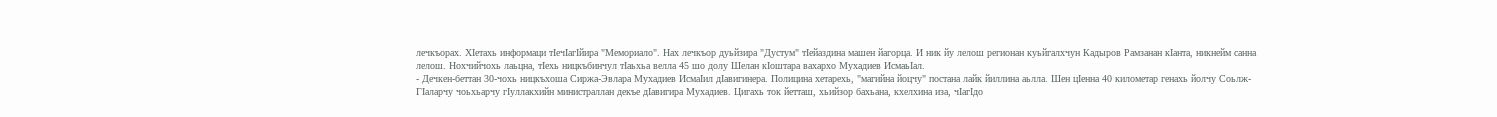лечкъорах. ХIетахь информаци тӀечӀагӀйира "Мемориало". Нах лечкъор дуьйзира "Дустум" тIейаздина машен йагорца. И ник йу лелош регионан куьйгалхчун Кадыров Рамзанан кIанта, никнейм санна лелош. Нохчийчохь лаьцна, тIехь ницкъбинчул тIаьхьа велла 45 шо долу Шелан кӀоштара вахархо Мухадиев ИсмаьӀал.
- Дечкен-беттан 30-чохь ницкъхоша Сиржа-Эвлара Мухадиев ИсмаIил дIавигинера. Полицина хетарехь, "магийна йоцчу" постана лайк йиллина аьлла. Шен цӀенна 40 километар генахь йолчу Соьлж-ГӀаларчу чоьхьарчу гӀуллакхийн министраллан декъе дӀавигира Мухадиев. Цигахь ток йетташ, хьийзор бахьана, кхелхина иза, чӀагӀдо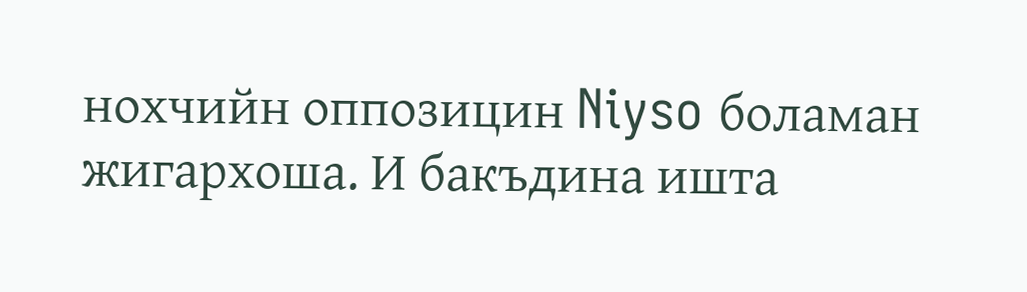нохчийн оппозицин Niyso боламан жигархоша. И бакъдина ишта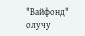"Вайфонд" олучу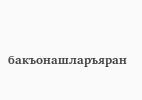бакъонашларъяран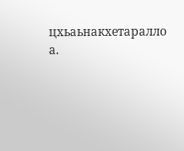цхьаьнакхетаралло а.